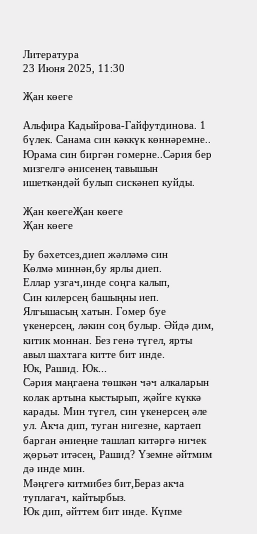Литература
23 Июня 2025, 11:30

Җан көеге

Альфира Кадыйрова-Гайфутдинова. 1 бүлек. Санама син кәккүк көннәремне.. Юрама син биргән гомерне..Сәрия бер мизгелгә әнисенең тавышын ишеткәндәй булып сискәнеп куйды.

Җан көегеҖан көеге
Җан көеге

Бу бәхетсез,диеп жәлләмә син
Көлмә миннән,бу ярлы диеп.
Еллар узгач,инде соңга калып,
Син килерсең башыңны иеп.
Ялгышасың хатын. Гомер буе үкенерсең, ләкин соң булыр. Әйдә дим, китик моннан. Без генә түгел, ярты авыл шахтага китте бит инде.
Юк, Рашид. Юк...
Сәрия маңгаена төшкән чәч алкаларын колак артына кыстырып, җәйге күккә карады. Мин түгел, син үкенерсең әле ул. Акча дип, туган нигезне, картаеп барган әниеңне ташлап китәргә ничек җөрьәт итәсең, Рашид? Үземне әйтмим дә инде мин.
Мәңгегә китмибез бит,Бераз акча туплагач, кайтырбыз.
Юк дип, әйттем бит инде. Күпме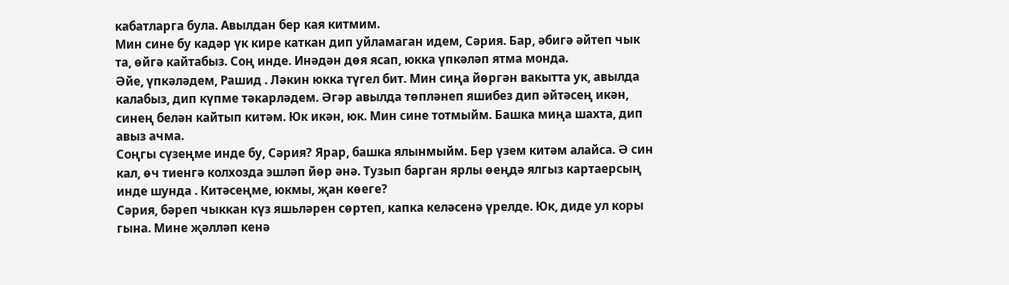кабатларга була. Авылдан бер кая китмим.
Мин сине бу кадәр үк кире каткан дип уйламаган идем, Сәрия. Бар, әбигә әйтеп чык та, өйгә кайтабыз. Соң инде. Инәдән дөя ясап, юкка үпкәләп ятма монда.
Әйе, үпкәләдем, Рашид . Ләкин юкка түгел бит. Мин сиңа йөргән вакытта ук, авылда калабыз, дип күпме тәкарләдем. Әгәр авылда төпләнеп яшибез дип әйтәсең икән, синең белән кайтып китәм. Юк икән, юк. Мин сине тотмыйм. Башка миңа шахта, дип авыз ачма.
Соңгы сүзеңме инде бу, Сәрия? Ярар, башка ялынмыйм. Бер үзем китәм алайса. Ә син кал, өч тиенгә колхозда эшләп йөр әнә. Тузып барган ярлы өеңдә ялгыз картаерсың инде шунда . Китәсеңме, юкмы, җан көеге?
Сәрия, бәреп чыккан күз яшьләрен сөртеп, капка келәсенә үрелде. Юк, диде ул коры гына. Мине җәлләп кенә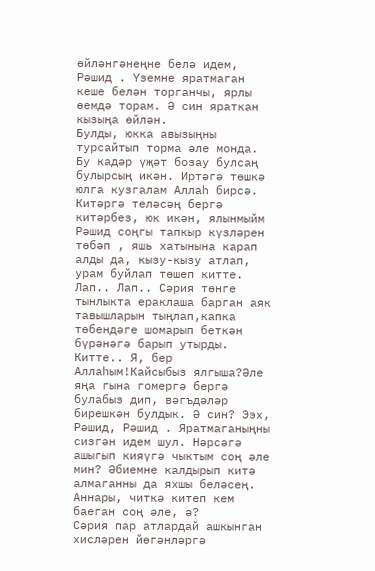өйләнгәнеңне белә идем, Рәшид . Үземне яратмаган кеше белән торганчы, ярлы өемдә торам. Ә син яраткан кызыңа өйлән.
Булды, юкка авызыңны турсайтып торма әле монда. Бу кадәр үҗәт бозау булсаң булырсың икән. Иртәгә төшкә юлга кузгалам Аллаһ бирсә. Китәргә теләсәң бергә китәрбез, юк икән, ялынмыйм Рәшид соңгы тапкыр күзләрен төбәп , яшь хатынына карап алды да, кызу-кызу атлап, урам буйлап төшеп китте.
Лап.. Лап.. Сәрия төнге тынлыкта ераклаша барган аяк тавышларын тыңлап,капка төбендәге шомарып беткән бүрәнәгә барып утырды.
Китте.. Я, бер Аллаһым!Кайсыбыз ялгыша?Әле яңа гына гомергә бергә булабыз дип, вәгъдәләр бирешкән булдык. Ә син? Ээх, Рәшид, Рәшид . Яратмаганыңны сизгән идем шул. Нәрсәгә ашыгып кияүгә чыктым соң әле мин? Әбиемне калдырып китә алмаганны да яхшы беләсең. Аннары, читкә китеп кем баеган соң әле, ә?
Сәрия пар атлардай ашкынган хисләрен йөгәнләргә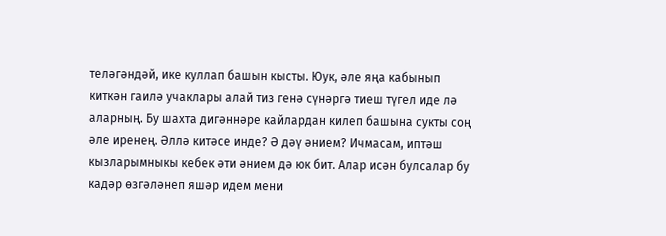теләгәндәй, ике куллап башын кысты. Юук, әле яңа кабынып киткән гаилә учаклары алай тиз генә сүнәргә тиеш түгел иде лә аларның. Бу шахта дигәннәре кайлардан килеп башына сукты соң әле иренең. Әллә китәсе инде? Ә дәү әнием? Ичмасам, иптәш кызларымныкы кебек әти әнием дә юк бит. Алар исән булсалар бу кадәр өзгәләнеп яшәр идем мени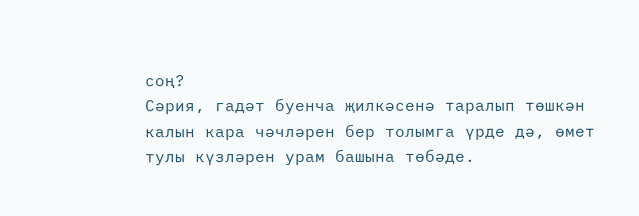соң?
Сәрия, гадәт буенча җилкәсенә таралып төшкән калын кара чәчләрен бер толымга үрде дә, өмет тулы күзләрен урам башына төбәде.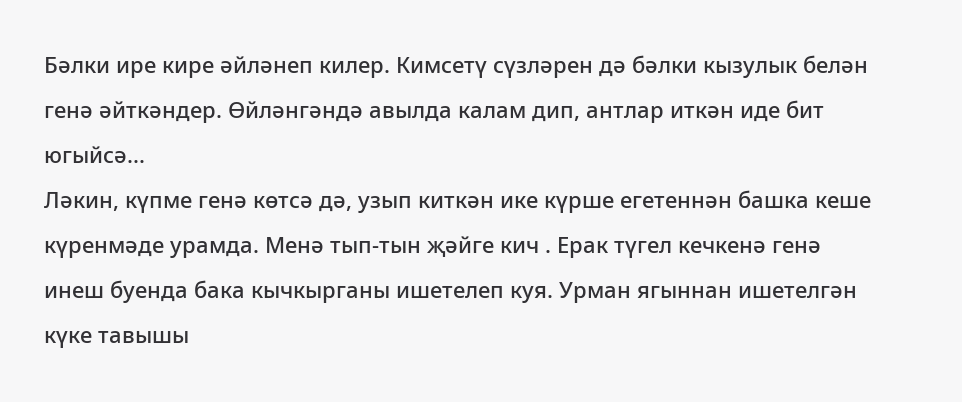Бәлки ире кире әйләнеп килер. Кимсетү сүзләрен дә бәлки кызулык белән генә әйткәндер. Өйләнгәндә авылда калам дип, антлар иткән иде бит югыйсә...
Ләкин, күпме генә көтсә дә, узып киткән ике күрше егетеннән башка кеше күренмәде урамда. Менә тып-тын җәйге кич . Ерак түгел кечкенә генә инеш буенда бака кычкырганы ишетелеп куя. Урман ягыннан ишетелгән күке тавышы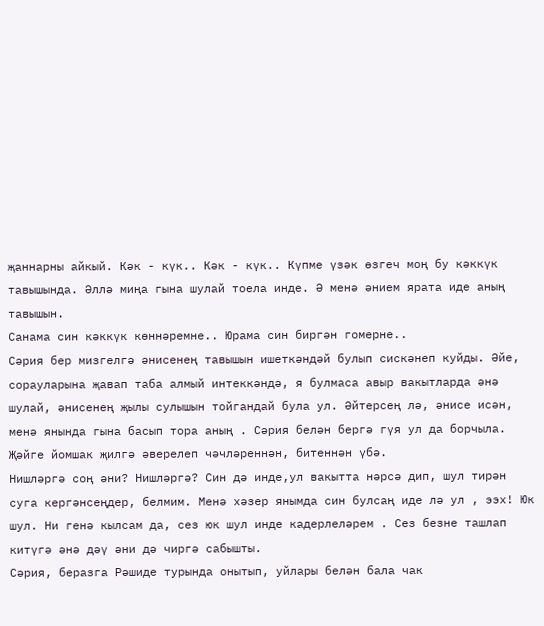җаннарны айкый. Кәк - күк.. Кәк - күк.. Күпме үзәк өзгеч моң бу кәккүк тавышында. Әллә миңа гына шулай тоела инде. Ә менә әнием ярата иде аның тавышын.
Санама син кәккүк көннәремне.. Юрама син биргән гомерне..
Сәрия бер мизгелгә әнисенең тавышын ишеткәндәй булып сискәнеп куйды. Әйе, сорауларына җавап таба алмый интеккәндә, я булмаса авыр вакытларда әнә шулай, әнисенең җылы сулышын тойгандай була ул. Әйтерсең лә, әнисе исән, менә янында гына басып тора аның . Сәрия белән бергә гүя ул да борчыла. Җәйге йомшак җилгә әверелеп чәчләреннән, битеннән үбә.
Нишләргә соң әни? Нишләргә? Син дә инде,ул вакытта нәрсә дип, шул тирән суга кергәнсеңдер, белмим. Менә хәзер янымда син булсаң иде лә ул , ээх! Юк шул. Ни генә кылсам да, сез юк шул инде кадерлеләрем . Сез безне ташлап китүгә әнә дәү әни дә чиргә сабышты.
Сәрия, беразга Рәшиде турында онытып, уйлары белән бала чак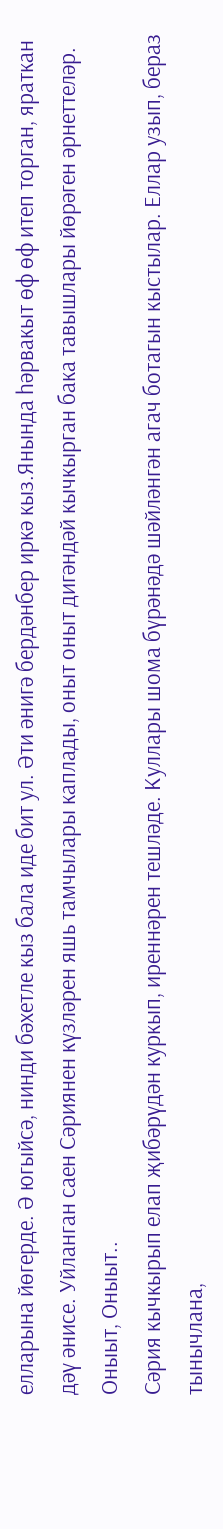елларына йөгерде. Ә югыйсә, нинди бәхетле кыз бала иде бит ул. Әти әнигә бердәнбер иркә кыз.Янында һәрвакыт өф өф итеп торган, яраткан дәү әнисе. Уйланган саен Сәриянен күзләрен яшь тамчылары каплады, оныт оныт дигәндәй кычкырган бака тавышлары йөрәген әрнеттеләр. Оныыт, Оныыт..
Сәрия кычкырып елап җибәрүдән куркып, иреннәрен тешләде. Куллары шома бүрәнәдә шәйләнгән агач ботагын кыстылар. Еллар узып, бераз тынычлана,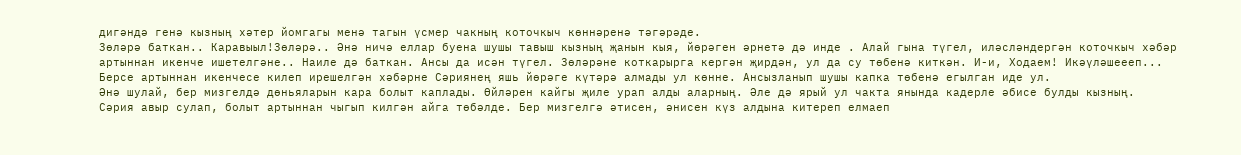дигәндә генә кызның хәтер йомгагы менә тагын үсмер чакның коточкыч көннәренә тәгәрәде.
Зөләрә баткан.. Каравыыл!Зөләрә.. Әнә ничә еллар буена шушы тавыш кызның җанын кыя, йөрәген әрнетә дә инде . Алай гына түгел, иләсләндергән коточкыч хәбәр артыннан икенче ишетелгәне.. Наиле дә баткан. Ансы да исән түгел. Зөләрәне коткарырга кергән җирдән, ул да су төбенә киткән. И-и, Ходаем! Икәүләшеееп...
Берсе артыннан икенчесе килеп ирешелгән хәбәрне Сәриянең яшь йөрәге күтәрә алмады ул көнне. Ансызланып шушы капка төбенә егылган иде ул.
Әнә шулай, бер мизгелдә дөньяларын кара болыт каплады. Өйләрен кайгы җиле урап алды аларның. Әле дә ярый ул чакта янында кадерле әбисе булды кызның.
Сәрия авыр сулап, болыт артыннан чыгып килгән айга төбәлде. Бер мизгелгә әтисен, әнисен күз алдына китереп елмаеп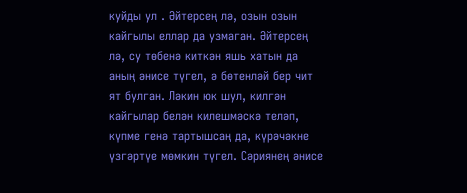куйды ул . Әйтерсең лә, озын озын кайгылы еллар да узмаган. Әйтерсең лә, су төбенә киткән яшь хатын да аның әнисе түгел, ә бөтенләй бер чит ят булган. Ләкин юк шул, килгән кайгылар белән килешмәскә теләп, күпме генә тартышсаң да, күрәчәкне үзгәртүе мөмкин түгел. Сәриянең әнисе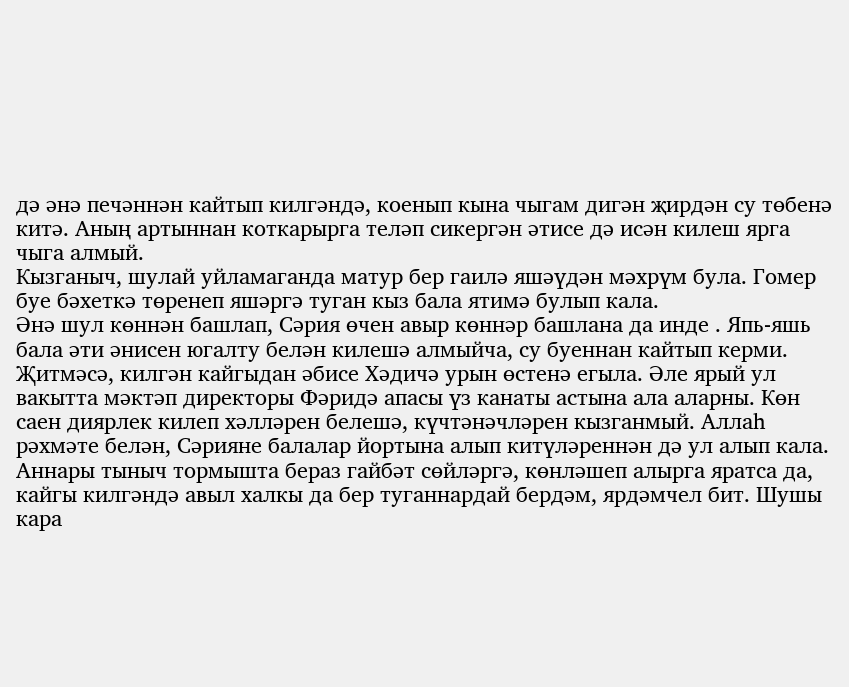дә әнә печәннән кайтып килгәндә, коенып кына чыгам дигән җирдән су төбенә китә. Аның артыннан коткарырга теләп сикергән әтисе дә исән килеш ярга чыга алмый.
Кызганыч, шулай уйламаганда матур бер гаилә яшәүдән мәхрүм була. Гомер буе бәхеткә төренеп яшәргә туган кыз бала ятимә булып кала.
Әнә шул көннән башлап, Сәрия өчен авыр көннәр башлана да инде . Япь-яшь бала әти әнисен югалту белән килешә алмыйча, су буеннан кайтып керми. Җитмәсә, килгән кайгыдан әбисе Хәдичә урын өстенә егыла. Әле ярый ул вакытта мәктәп директоры Фәридә апасы үз канаты астына ала аларны. Көн саен диярлек килеп хәлләрен белешә, күчтәнәчләрен кызганмый. Аллаһ рәхмәте белән, Сәрияне балалар йортына алып китүләреннән дә ул алып кала. Аннары тыныч тормышта бераз гайбәт сөйләргә, көнләшеп алырга яратса да, кайгы килгәндә авыл халкы да бер туганнардай бердәм, ярдәмчел бит. Шушы кара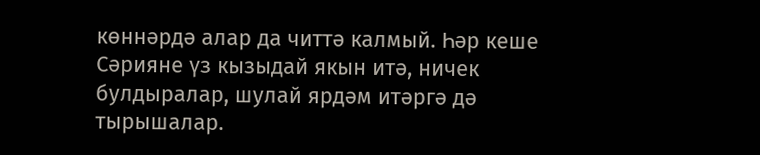көннәрдә алар да читтә калмый. Һәр кеше Сәрияне үз кызыдай якын итә, ничек булдыралар, шулай ярдәм итәргә дә тырышалар.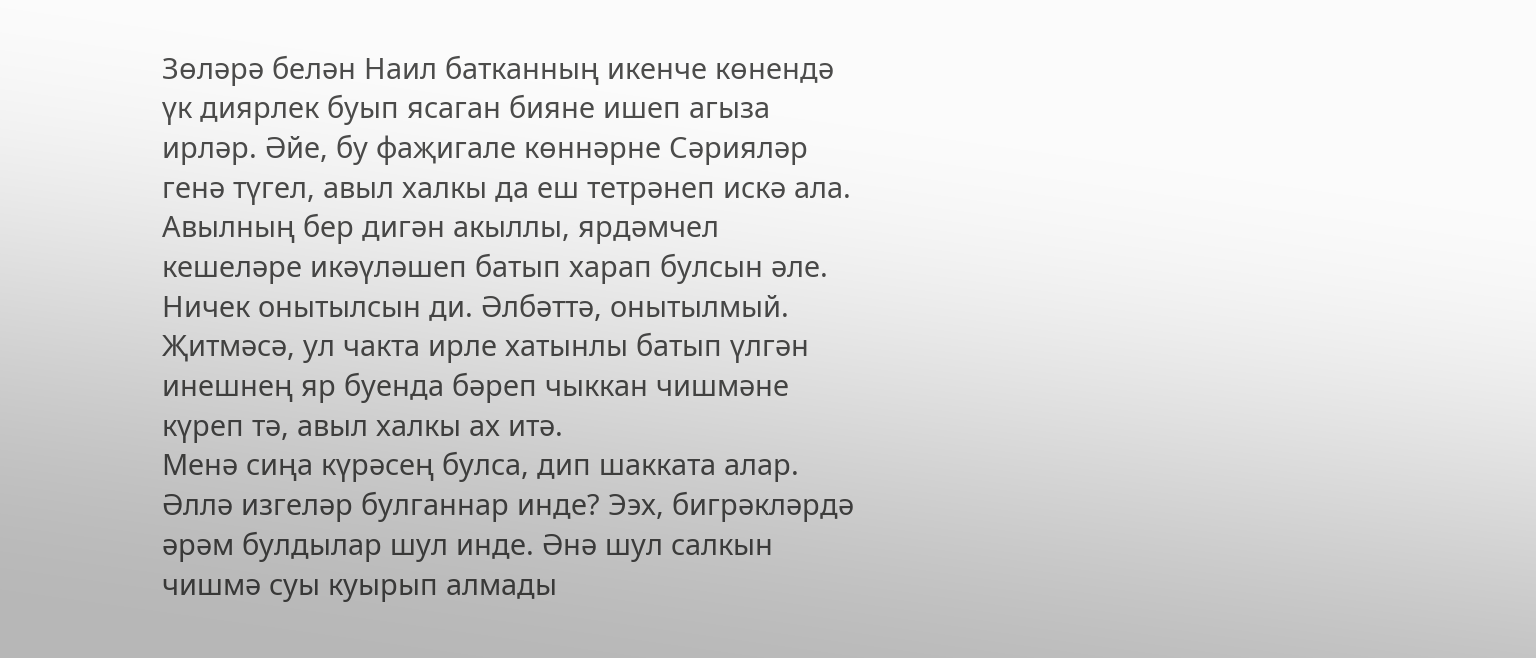Зөләрә белән Наил батканның икенче көнендә үк диярлек буып ясаган бияне ишеп агыза ирләр. Әйе, бу фаҗигале көннәрне Сәрияләр генә түгел, авыл халкы да еш тетрәнеп искә ала. Авылның бер дигән акыллы, ярдәмчел кешеләре икәүләшеп батып харап булсын әле. Ничек онытылсын ди. Әлбәттә, онытылмый. Җитмәсә, ул чакта ирле хатынлы батып үлгән инешнең яр буенда бәреп чыккан чишмәне күреп тә, авыл халкы ах итә.
Менә сиңа күрәсең булса, дип шакката алар. Әллә изгеләр булганнар инде? Ээх, бигрәкләрдә әрәм булдылар шул инде. Әнә шул салкын чишмә суы куырып алмады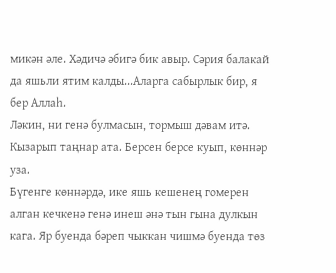микән әле. Хәдичә әбигә бик авыр. Сәрия балакай да яшьли ятим калды...Аларга сабырлык бир, я бер Аллаһ.
Ләкин, ни генә булмасын, тормыш дәвам итә. Кызарып таңнар ата. Берсен берсе куып, көннәр уза.
Бүгенге көннәрдә, ике яшь кешенең гомерен алган кечкенә генә инеш әнә тын гына дулкын кага. Яр буенда бәреп чыккан чишмә буенда төз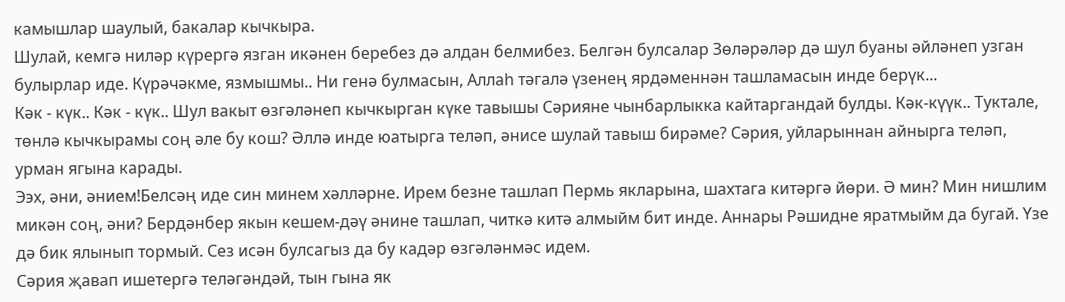камышлар шаулый, бакалар кычкыра.
Шулай, кемгә ниләр күрергә язган икәнен беребез дә алдан белмибез. Белгән булсалар Зөләрәләр дә шул буаны әйләнеп узган булырлар иде. Күрәчәкме, язмышмы.. Ни генә булмасын, Аллаһ тәгалә үзенең ярдәменнән ташламасын инде берүк...
Кәк - күк.. Кәк - күк.. Шул вакыт өзгәләнеп кычкырган күке тавышы Сәрияне чынбарлыкка кайтаргандай булды. Кәк-күүк.. Туктале, төнлә кычкырамы соң әле бу кош? Әллә инде юатырга теләп, әнисе шулай тавыш бирәме? Сәрия, уйларыннан айнырга теләп, урман ягына карады.
Ээх, әни, әнием!Белсәң иде син минем хәлләрне. Ирем безне ташлап Пермь якларына, шахтага китәргә йөри. Ә мин? Мин нишлим микән соң, әни? Бердәнбер якын кешем-дәү әнине ташлап, читкә китә алмыйм бит инде. Аннары Рәшидне яратмыйм да бугай. Үзе дә бик ялынып тормый. Сез исән булсагыз да бу кадәр өзгәләнмәс идем.
Сәрия җавап ишетергә теләгәндәй, тын гына як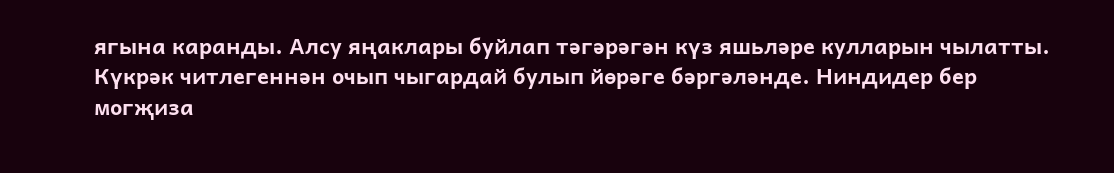ягына каранды. Алсу яңаклары буйлап тәгәрәгән күз яшьләре кулларын чылатты. Күкрәк читлегеннән очып чыгардай булып йөрәге бәргәләнде. Ниндидер бер могҗиза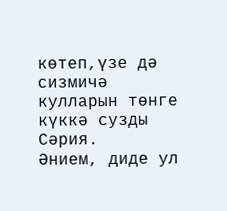көтеп,үзе дә сизмичә кулларын төнге күккә сузды Сәрия.
Әнием, диде ул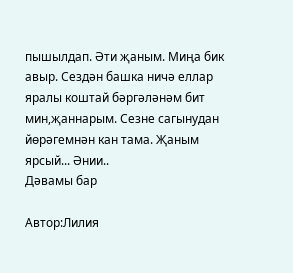пышылдап. Әти җаным. Миңа бик авыр. Сездән башка ничә еллар яралы коштай бәргәләнәм бит мин,җаннарым. Сезне сагынудан йөрәгемнән кан тама. Җаным ярсый... Әнии..
Дәвамы бар

Автор:Лилия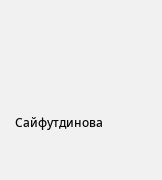Сайфутдинова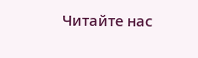Читайте нас